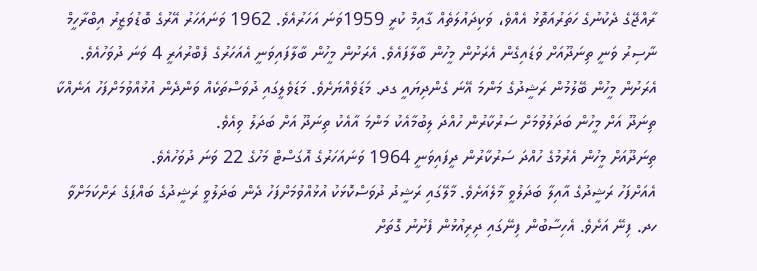ރާއްޖޭގެ ދެކުނުގެ ހަތަރުއަތޮޅު އެއްވެ، ވަކިދައުލަތެއް ގާއިމް ކުރީ 1959ވަނަ އަހަރުއެވެ. 1962 ވަނައަހަރު އޭރުގެ ބޮޑުވަޒީރު އިބްރާހީމް ނާސިރު ވަނީ ތިނަދޫއަށް ވަޑައިގެން އެރަށުން މީހުން ބާލާފައެވެ. އެރަށުން މީހުން ބާލާފައިވަނީ އެއަހަރުގެ ފެބްރުއަރީ 4 ވަނަ ދުވަހުއެވެ. އެރަށުން މީހުން ބޭލުމުން ރަޝީދުގެ މަންމަ އޭނަ ގެންދިޔައީ ގދ. މަޑަވެއްޔަށެވެ. މަޑަވެލީގައި ދުވަސްތަކެއް ވަންދެން އުޅުއްވުމަށްފަހު އަނެއްކާ ތިނަދޫ އަށް މީހުން ބަދަލުވުމަށް ސަރުކާރުން ހުއްދަ ލިބުމާއެކު މަންމަ އާއެކު ތިނަދޫ އަށް ބަދަލު ވިއެވެ.
ތިނަދޫއަށް މީހުން އެރުމުގެ ހުއްދަ ސަރުކާރުން ދީފައިވަނީ 1964 ވަނައަހަރުގެ އޮގަސްޓް މަހުގެ 22 ވަނަ ދުވަހުއެވެ.
އެއަށްފަހު ރަޝީދުގެ އާއިލާ ބަދަލުވީ މާލެއަށެވެ. މާލޭގައި ރަޝީދު ދުވަސްކޮޅަކު އުޅުއްވުމަށްފަހު ދެން ބަދަލުވީ ރަޝީދުގެ ބައްޕަގެ ރަށްކަމަށްވާ ހދ. ފިނޭ އަށެވެ. އެހިސާބުން ފިނޭގައި ދިރިއުޅުން ފެށުނު ގޮތަށް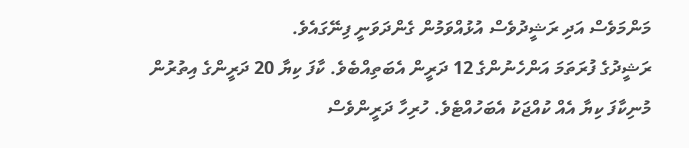މަންމަވެސް އަދި ރަޝީދުވެސް އުޅުއްވަމުން ގެންދަވަނީ ފިނޭގައެވެ.
ރަޝީދުގެ ފުރަތަމަ އަންހެނުންގެ 12 ދަރީން އެބަތިއްބެވެ. ކާފަ ކިޔާ 20 ދަރީންގެ އިތުރުން މުނިކާފަ ކިޔާ އެއް ކުއްޖަކު އެބަހުއްޓެވެ. ހުރިހާ ދަރީންވެސް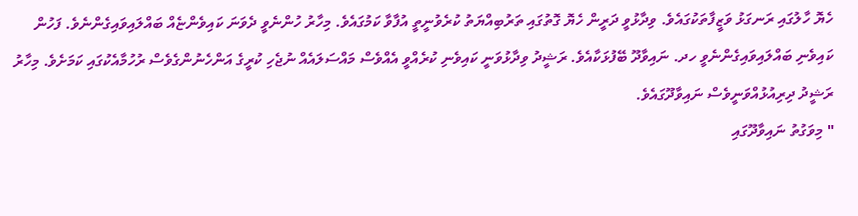ހެޔޮ ހާލުގައި ރަނގަޅު ވަޒީފާތަކުގައެވެ. ވިދާޅުވީ ދަރީން ހެޔޮ ގޮތުގައި ތަރުބިއްޔަތު ކުރެވުނީތީ އުފާވާ ކަމުގައެވެ. މިހާރު ހުންނެވީ ދެވަނަ ކައިވެންޏެއް ބައްލައިވައިގެންނެވެ. ފަހުން ކައިވެނި ބައްލައިވައިގެންނެވީ ހދ. ނައިވާދޫ ބޭފުޅަކާއެވެ. ރަޝީދު ވިދާޅުވަނީ ކައިވެނި ކުރެއްވީ އެއްވެސް މައްސަލައެއް ނުޖެހި ކުރީގެ އަންހެނުންގެވެސް ރުހުމާއެކުގައި ކަމަށެވެ. މިހާރު ރަޝީދު ދިރިއުޅުއްވަނީވެސް ނައިވާދޫގައެވެ.
" މިވަގުތު ނައިވާދޫގައި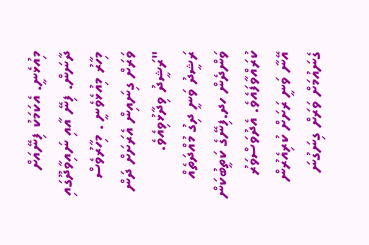މިއުޅެނީ. އެކަމަކު ފިނޭއަށް ދާނަން. ފިނޭ އާއި ނައިވާދޫގައި މިހާރު މިއުޅެވެނީ . މިހާރުވެސް ވަރަށް ގިނައިން އެރަށަށް ދަން "ރަޝީދު ވިދާޅުވިއެވެ.
ރަޝީދު ވަނީ ދިގު މުއްދަތެއް ވަންދެން ހދ.ފިނޭގެ ކަތީބުކަން ކުރައްވާފައެވެ. އެދުވަސްވަރު އޭނާ ވަނީ ރަށަށް ކުރިއެރުން ގެނައުމަށް ވަރަށް ގިނަގުނަ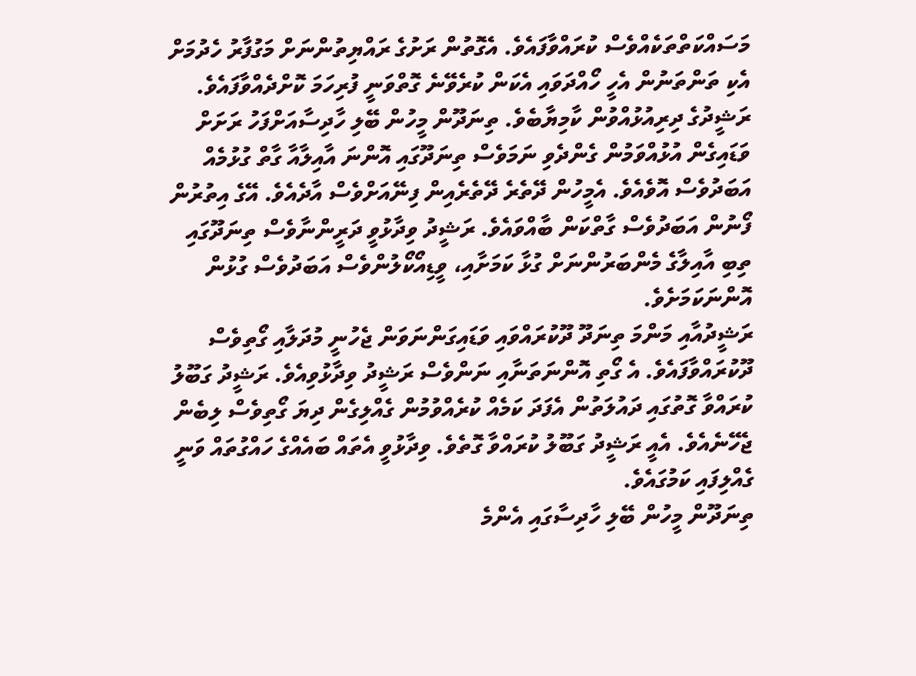މަސައްކަތްތަކެއްވެސް ކުރައްވާފައެވެ. އެގޮތުން ރަށުގެ ރައްޔިތުންނަށް މަގުފާރު ހެދުމަށް އެކި ތަންތަނުން އެހީ ހޯއްދަވައި އެކަން ކުރެވޭނެ ގޮތްވަނީ ފުރިހަމަ ކޮށްދެއްވާފައެވެ.
ރަޝީދުގެ ދިރިއުޅުއްވުން ކާމިޔާބެވެ. ތިނަދޫން މީހުން ބޭލި ހާދިސާއަށްފަހު ރަށަށް ވަޑައިގެން އުޅުއްވަމުން ގެންދެވި ނަމަވެސް ތިނަދޫގައި އޮންނަ އާއިލާއާ ގާތް ގުޅުމެއް އަބަދުވެސް އޮވެއެވެ. އެމީހުން ދޭތެރެ ދޭތެރެއިން ފިނޭއަށްވެސް އާދެއެވެ. އޭގެ އިތުރުން ފޯނުން އަބަދުވެސް ގާތްކަން ބާއްވައެވެ. ރަޝީދު ވިދާޅުވީ ދަރީންނާވެސް ތިނަދޫގައި ތިބި އާއިލާގެ މެންބަރުންނަށް ގުޅާ ކަމަށާއި، ވީޑިއޯކޯލުންވެސް އަބަދުވެސް ގުޅުން އޮންނަކަމަށެވެ.
ރަޝީދުއާއި މަންމަ ތިނަދޫ ދޫކުރައްވައި ވަޑައިގަންނަވަން ޖެހުނީ މުދަލާއި ގޯތިވެސް ދޫކުރައްވާފައެވެ. އެ ގޯތި އޮންނަތަނާއި ނަންވެސް ރަޝީދު ވިދާޅުވިއެވެ. ރަޝީދު ގަބޫލު ކުރައްވާ ގޮތުގައި ދައުލަތުން އެފަދަ ކަމެއް ކުރެއްވުމުން ގެއްލިގެން ދިޔަ ގޯތިވެސް ލިބެން ޖެހޭނެއެވެ. އެއީ ރަޝީދު ގަބޫލު ކުރައްވާ ގޮތެވެ. ވިދާޅުވީ އެތައް ބައެއްގެ ހައްގުތައް ވަނީ ގެއްލިފައި ކަމުގައެވެ.
ތިނަދޫން މީހުން ބޭލި ހާދިސާގައި އެންމެ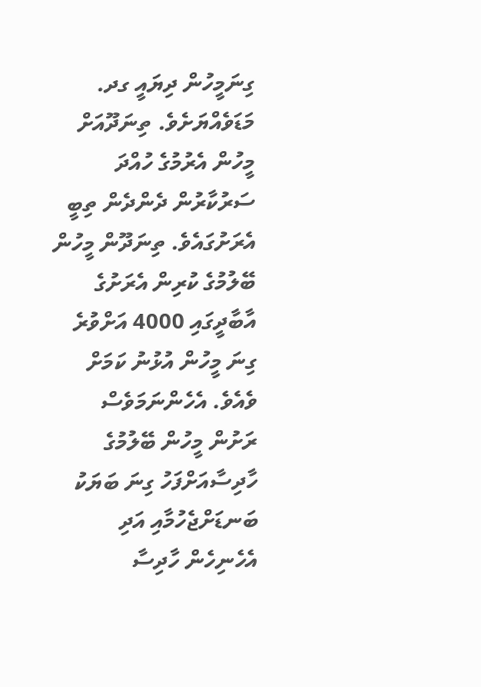ގިނަމީހުން ދިޔައީ ގދ. މަޑަވެއްޔަށެވެ. ތިނަދޫއަށް މީހުން އެރުމުގެ ހުއްދަ ސަރުކާރުން ދެންދެން ތިބީ އެރަށުގައެވެ. ތިނަދޫން މީހުން ބޭލުމުގެ ކުރިން އެރަށުގެ އާބާދީގައި 4000 އަށްވުރެ ގިނަ މީހުން އުޅުނު ކަމަށް ވެއެވެ. އެހެންނަމަވެސް ރަށުން މީހުން ބޭލުމުގެ ހާދިސާއަށްފަހު ގިނަ ބަޔަކު ބަނޑަށްޖެހުމާއި އަދި އެހެނިހެން ހާދިސާ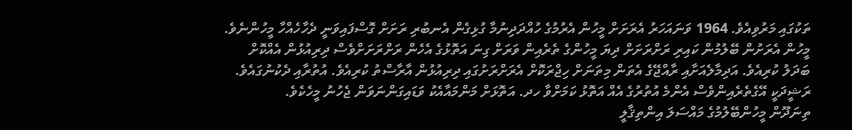ތަކުގައި މަރުވިއެވެ. 1964 ވަނައަހަރު އެރަށަށް މީހުން އެރުމުގެ ހުއްދަދިނުމާ ގުޅިގެން އެނބުރި ރަށަށް ގޮސްފައިވަނީ ދެހާހެއްހާ މީހުންނެވެ.
މީހުން އެރަށުން ބޭލުމުން ކައިރި ރަށްރަށަށް ދިޔަ މީހުންގެ ތެރެއިން ވަރަށް ގިނަ އަތޮޅުގެ އެހެން ރަށްރަށަށްވެސް ދިރިއުޅުން އެއްކޮށް ބަދަލު ކުރިއެވެ. އަދިމާލެއަށާއި ރާއްޖޭގެ އެތަން މިތަނަށް ހިޖްރަކޮށް އެރަށްރަށުގައި ދިރިއުޅުން އާރާސްތު ކުރިއެވެ. އުތުރާއި ދެކުނުގައެވެ. ރަޝީދަކީ އޭގެތެރެއިންވެސް އެންމެ އުތުރުގެ އެއް އަތޮޅު ކަމަށްވާ ހދ. އަތޮޅަށް މަންމައާއެކު ވަޑައިގަންނަވަން ޖެހުނު މީހެކެވެ.
ތިނަދޫން މީހުންބޭލުމުގެ މައްސަލަ އިންތިޤާލީ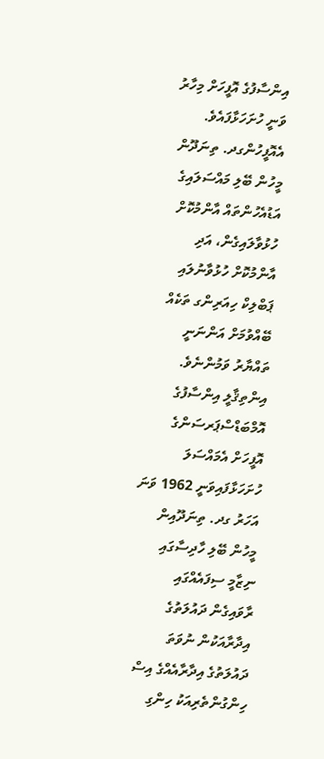އިންސާފުގެ އޮފީހަށް މިހާރު ވަނީ ހުށަހަޅާފައެވެ. އެއޮފީހުންގދ. ތިނަދޫން މީހުން ބޭލި މައްސަލައިގެ އަޑުއެހުންތައް އާންމުކޮށް ހުޅުވާލައިގެން، އަދި އާންމުކޮށް ހުޅުވާނުލައި ޕަބްލިކް ހިއަރިންގ ތަކެއް ބޭއްވުމަށް އަންނަނީ ތައްޔާރު ވަމުންނެވެ. އިންތިޤާލީ އިންސާފުގެ އޮމްބަޑްސްޕަރސަންގެ އޮފީހަށް އެމައްސަލަ ހުށަހަޅާފައިވަނީ 1962 ވަނަ އަހަރު ގދ. ތިނަދޫއިން މީހުން ބޭލި ހާދިސާގައި ނިޒާމީ ސިފައެއްގައި ރާވައިގެން ދައުލަތުގެ އިދާރާއަކުން ނުވަތަ ދައުލަތުގެ އިދާރާއެއްގެ އިސް ހިންގުންތެރިއަކު ހިންގި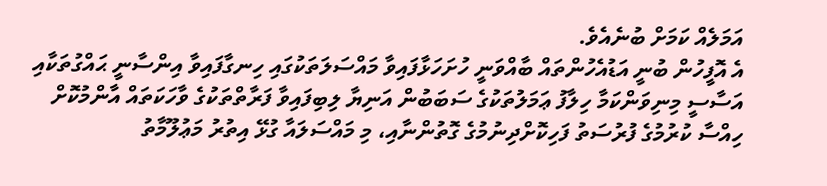އަމަލެއް ކަމަށް ބުނެއެވެ.
އެ އޮފީހުން ބުނީ އަޑުއެހުންތައް ބާއްވަނީ ހުށަހަޅާފައިވާ މައްސަލަތަކުގައި ހިނގާފައިވާ އިންސާނީ ޙައްގުތަކާއި އަސާސީ މިނިވަންކަމާ ހިލާފު ޢަމަލުތަކުގެ ސަބަބުން އަނިޔާ ލިބިފައިވާ ފަރާތްތަކުގެ ވާހަކަތައް އާންމުކޮށް ހިއްސާ ކުރުމުގެ ފުރުސަތު ފަހިކޮށްދިނުމުގެ ގޮތުންނާއި، މި މައްސަލައާ ގުޅޭ އިތުރު މަޢުލޫމާތު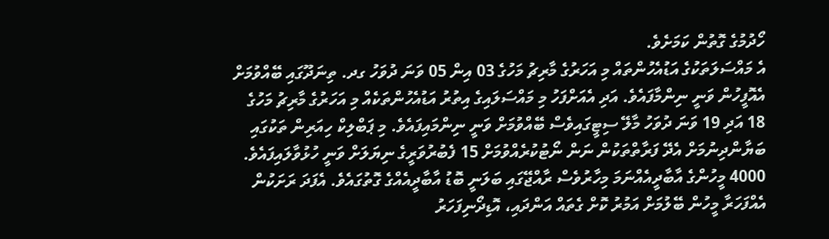ހޯދުމުގެ ގޮތުން ކަމަށެވެ.
އެ މައްސަލަތަކުގެ އަޑުއެހުންތައް މި އަހަރުގެ މާރިޗު މަހުގެ 03 އިން 05 ވަނަ ދުވަހު ގދ. ތިނަދޫގައި ބޭއްވުމަށް އެއޮފީހުން ވަނީ ނިންމާފައެވެ. އަދި އެއަށްފަހު މި މައްސަލައިގެ އިތުރު އަޑުއެހުންތަކެއް މި އަހަރުގެ މާރިޗު މަހުގެ 18 އަދި 19 ވަނަ ދުވަހު މާލޭ ސިޓީގައިވެސް ބޭއްވުމަށް ވަނީ ނިންމައިފައެވެ. މި ޕަބްލިކް ހިއަރިން ތަކުގައި ބަޔާންދިނުމަށް އެދޭ ފަރާތްތަކުން ނަން ނޯޓުކުރެއްވުމަށް 15 ފެބުރުވަރީގެ ނިޔަލަށް ވަނީ ހުޅުވާލައިފައެވެ.
4000 މީހުންގެ އާބާދީއެއްނަމަ މިހާރުވެސް ރާއްޖޭގައި ބަލަނީ ބޮޑު އާބާދީއެއްގެ ގޮތުގައެވެ. އެފަދަ ރަށަކުން އެއްފަހަރާ މީހުން ބޭލުމަށް އަމުރު ކޮށް ގެތައް އަންދައި، އޮޑިދޯނިފަހަރު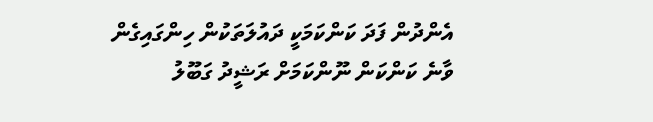އެންދުން ފަދަ ކަންކަމަކީ ދައުލަތަކުން ހިންގައިގެން ވާނެ ކަންކަން ނޫންކަމަށް ރަޝީދު ގަބޫލު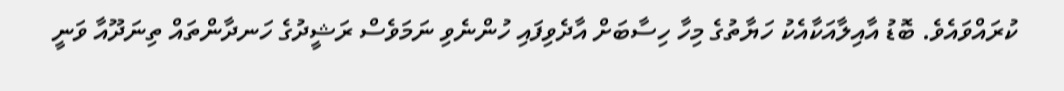ކުރައްވައެވެ. ބޮޑު އާއިލާއަކާއެކު ހަޔާތުގެ މިހާ ހިސާބަށް އާދެވިފައި ހުންނެވި ނަމަވެސް ރަޝީދުގެ ހަނދާންތައް ތިނަދޫއާ ވަނީ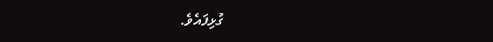ގުޅިފައެވެ.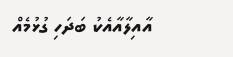އާއިލާއާއެކު ބަދަހި ގުޅުމެއް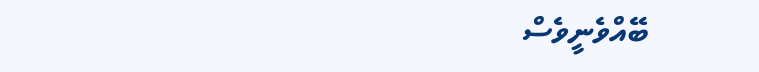ބޭއްވެނީވެސް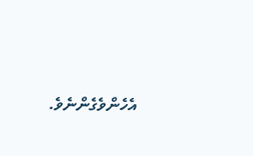އެހެންވެގެންނެވެ.